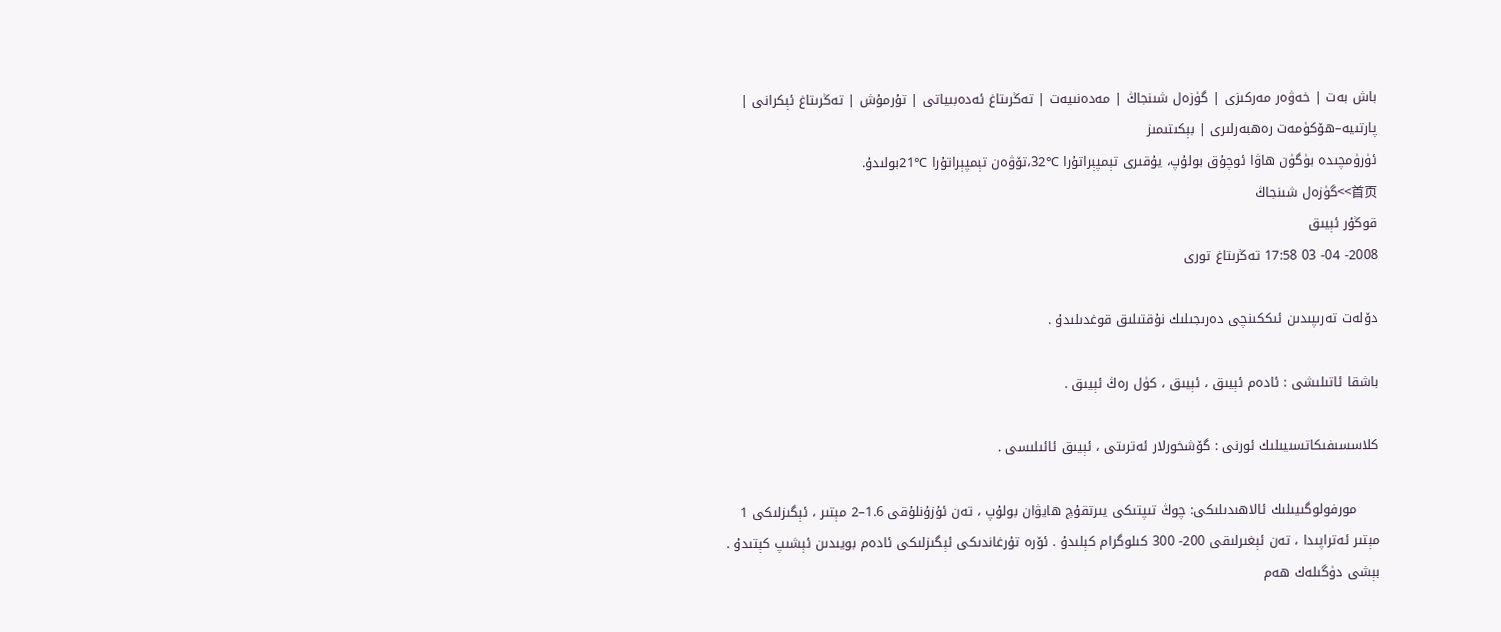باش بەت | خەۋەر مەركىزى | گۈزەل شىنجاڭ | مەدەنىيەت | تەڭرىتاغ ئەدەبىياتى | تۇرمۇش | تەڭرىتاغ ئېكرانى | پارتىيە–ھۆكۈمەت رەھبەرلىرى | بېكىتىمىز
ئۈرۈمچىدە بۈگۈن ھاۋا ئوچۇق بولۇپ، يۇقىرى تېمپېراتۇرا ℃32،تۆۋەن تېمپېراتۇرا ℃21بولىدۇ.
首页>>گۈزەل شىنجاڭ
قوڭۇر ئېيىق
2008- 04- 03 17:58 تەڭرىتاغ تورى

دۆلەت تەرىپىدىن ئىككىنچى دەرىجىلىك نۇقتىلىق قوغدىلىدۇ .

باشقا ئاتىلىشى : ئادەم ئېيىق ، ئېيىق ، كۈل رەڭ ئېيىق .

كلاسسىفىكاتسىيىلىك ئورنى : گۆشخورلار ئەترىتى ، ئېيىق ئائىلىسى .

     مورفولوگىيىلىك ئالاھىدىلىكى: چوڭ تىپتىكى يىرتقۇچ ھايۋان بولۇپ ، تەن ئۇزۇنلۇقى 1.6–2 مېتىر ، ئېگىزلىكى 1 مېتىر ئەتراپىدا ، تەن ئېغىرلىقى 200- 300 كىلوگرام كېلىدۇ . ئۆرە تۇرغاندىكى ئېگىزلىكى ئادەم بويىدىن ئېشىپ كېتىدۇ . بېشى دۈگىلەك ھەم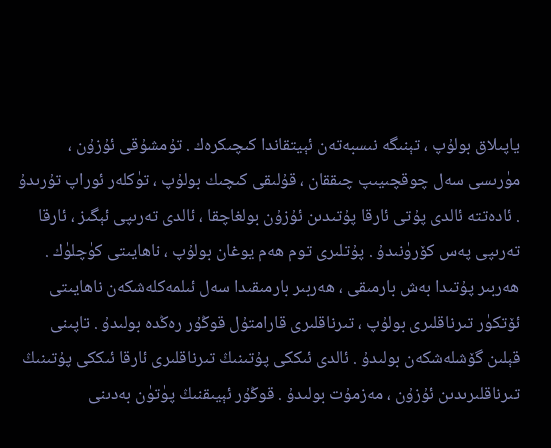ياپىلاق بولۇپ ، تېنىگە نىسبەتەن ئېيتقاندا كىچىكرەك . تۇمشۇقى ئۇزۇن ، مۈرىسى سەل چوقچىيىپ چىققان ، قۇلىقى كىچىك بولۇپ ، تۈكلەر ئوراپ تۇرىدۇ . ئادەتتە ئالدى پۇتى ئارقا پۇتىدىن ئۇزۇن بولغاچقا ، ئالدى تەرىپى ئېگىز ، ئارقا تەرىپى پەس كۆرۈنىدۇ . پۇتلىرى توم ھەم يوغان بولۇپ ، ناھايىتى كۈچلۈك . ھەربىر پۇتىدا بەش بارمىقى ، ھەربىر بارمىقىدا سەل ئىلمەكلەشكەن ناھايىتى ئۆتكۈر تىرناقلىرى بولۇپ ، تىرناقلىرى قارامتۇل قوڭۇر رەڭدە بولىدۇ . تاپىنى قېلىن گۆشلەشكەن بولىدۇ . ئالدى ئىككى پۇتىنىڭ تىرناقلىرى ئارقا ئىككى پۇتىنىڭ تىرناقلىرىدىن ئۇزۇن ، مەزمۇت بولىدۇ . قوڭۇر ئېيىقنىڭ پۈتۈن بەدىنى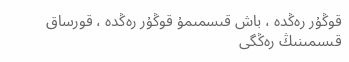قوڭۇر رەڭدە ، باش قىسمىمۇ قوڭۇر رەڭدە ، قورساق قىسمىنىڭ رەڭگى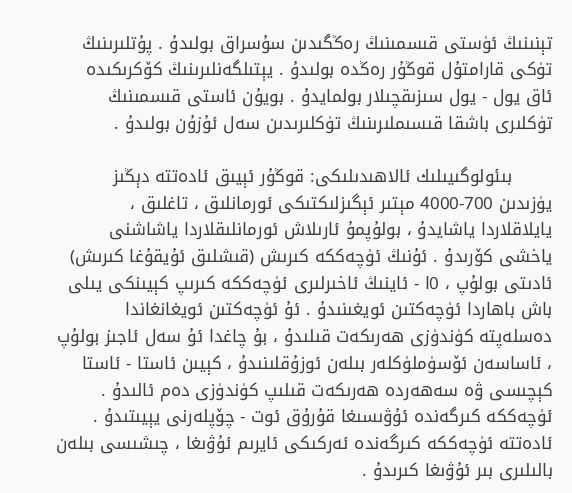تېنىنىڭ ئۈستى قىسمىنىڭ رەڭگىدىن سۇسراق بولىدۇ . پۇتلىرىنىڭ تۈكى قارامتۇل قوڭۇر رەڭدە بولىدۇ . يېتىلگەنلىرىنىڭ كۆكرىكىدە ئاق يول - يول سىزىقچىلار بولمايدۇ . بويۇن ئاستى قىسمىنىڭ تۈكلىرى باشقا قىسىملىرىنىڭ تۈكلىرىدىن سەل ئۇزۇن بولىدۇ .

       بىئولوگىيىلىك ئالاھىدىلىكى: قوڭۇر ئېيىق ئادەتتە دېڭىز يۈزىدىن 700-4000 مېتىر ئېگىزلىكتىكى ئورمانلىق ، تاغلىق ، يايلاقلاردا ياشايدۇ ، بولۇپمۇ ئارىلاش ئورمانلىقلاردا ياشاشنى ياخشى كۆرىدۇ . ئۇنىڭ ئۈچەككە كىرىش (قىشلىق ئۇيقۇغا كىرىش) ئادىتى بولۇپ ، 0ا - ئاينىڭ ئاخىرلىرى ئۈچەككە كىرىپ كېيىنكى يىلى باش باھاردا ئۈچەكتىن ئويغىنىدۇ . ئۇ ئۈچەكتىن ئويغانغاندا دەسلەپتە كۈندۈزى ھەرىكەت قىلىدۇ ، بۇ چاغدا ئۇ سەل ئاجىز بولۇپ ، ئاساسەن ئۆسۈملۈكلەر بىلەن ئوزۇقلىنىدۇ ، كېيىن ئاستا - ئاستا كېچىسى ۋە سەھەردە ھەرىكەت قىلىپ كۈندۈزى دەم ئالىدۇ . ئۈچەككە كىرگەندە ئۇۋىسىغا قۇرۇق ئوت - چۆپلەرنى يېيىتىدۇ . ئادەتتە ئۈچەككە كىرگەندە ئەركىكى ئايرىم ئۇۋىغا ، چىشىسى بىلەن بالىلىرى بىر ئۇۋىغا كىرىدۇ .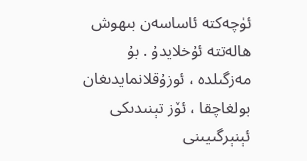ئۈچەكتە ئاساسەن بىھوش ھالەتتە ئۇخلايدۇ . بۇ مەزگىلدە ، ئوزۇقلانمايدىغان بولغاچقا ، ئۆز تېنىدىكى ئېنېرگىيىنى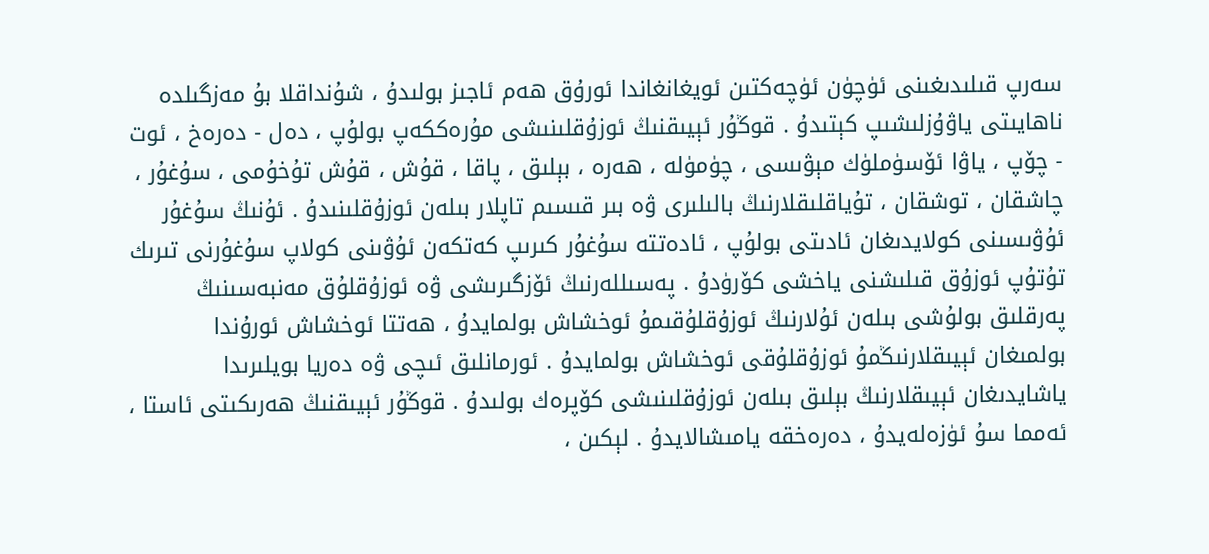سەرپ قىلىدىغىنى ئۈچۈن ئۈچەكتىن ئويغانغاندا ئورۇق ھەم ئاجىز بولىدۇ ، شۇنداقلا بۇ مەزگىلدە ناھايىتى ياۋۇزلىشىپ كېتىدۇ . قوڭۇر ئېيىقنىڭ ئوزۇقلىنىشى مۇرەككەپ بولۇپ ، دەل - دەرەخ ، ئوت - چۆپ ، ياۋا ئۆسۈملۈك مېۋىسى ، چۈمۈلە ، ھەرە ، بېلىق ، پاقا ، قۇش ، قۇش تۇخۇمى ، سۇغۇر ، چاشقان ، توشقان ، تۇياقلىقلارنىڭ بالىلىرى ۋە بىر قىسىم تاپلار بىلەن ئوزۇقلىنىدۇ . ئۇنىڭ سۇغۇر ئۇۋىسىنى كولايدىغان ئادىتى بولۇپ ، ئادەتتە سۇغۇر كىرىپ كەتكەن ئۇۋىنى كولاپ سۇغۇرنى تىرىك تۇتۇپ ئوزۇق قىلىشنى ياخشى كۆرۈدۇ . پەسىللەرنىڭ ئۆزگىرىشى ۋە ئوزۇقلۇق مەنبەسىنىڭ پەرقلىق بولۇشى بىلەن ئۇلارنىڭ ئوزۇقلۇقىمۇ ئوخشاش بولمايدۇ ، ھەتتا ئوخشاش ئورۇندا بولمىغان ئېيىقلارنىڭمۇ ئوزۇقلۇقى ئوخشاش بولمايدۇ . ئورمانلىق ئىچى ۋە دەريا بويلىرىدا ياشايدىغان ئېيىقلارنىڭ بېلىق بىلەن ئوزۇقلىنىشى كۆپرەك بولىدۇ . قوڭۇر ئېيىقنىڭ ھەرىكىتى ئاستا ، ئەمما سۇ ئۈزەلەيدۇ ، دەرەخقە يامىشالايدۇ . لېكىن ،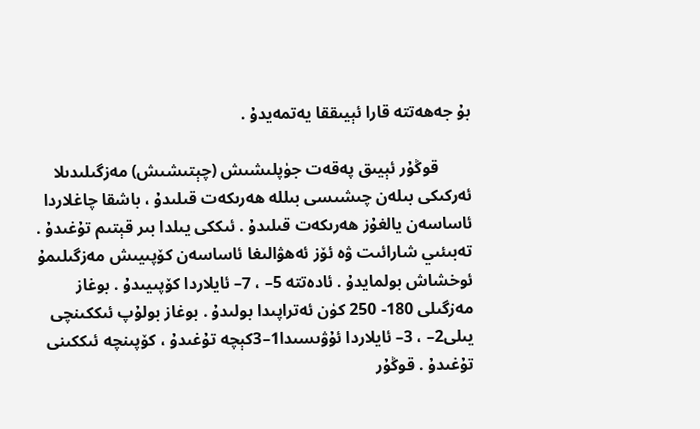بۇ جەھەتتە قارا ئېيىققا يەتمەيدۇ .

        قوڭۇر ئېيىق پەقەت جۈپلىشىش (چېتىشىش) مەزگىلىدىلا ئەركىكى بىلەن چىشىسى بىللە ھەرىكەت قىلىدۇ ، باشقا چاغلاردا ئاساسەن يالغۇز ھەرىكەت قىلىدۇ . ئىككى يىلدا بىر قېتىم تۇغىدۇ . تەبىئىي شارائىت ۋە ئۆز ئەھۋالىغا ئاساسەن كۆپىيىش مەزگىلىمۇ ئوخشاش بولمايدۇ . ئادەتتە 5– ، 7– ئايلاردا كۆپىيىدۇ . بوغاز مەزگىلى 180- 250 كۈن ئەتراپىدا بولىدۇ . بوغاز بولۇپ ئىككىنچى يىلى2– ، 3– ئايلاردا ئۇۋىسىدا1–3كېچە تۇغىدۇ ، كۆپىنچە ئىككىنى تۇغىدۇ . قوڭۇر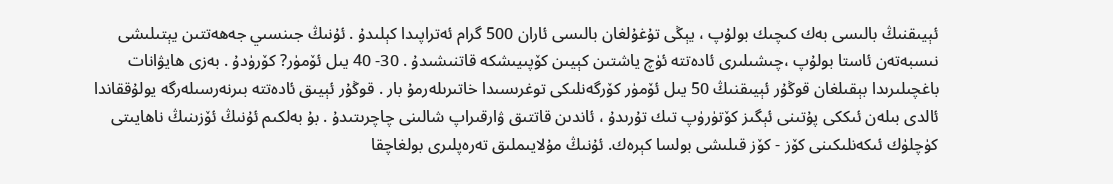ئېيىقنىڭ بالىسى بەك كىچىك بولۇپ ، يېڭى تۇغۇلغان بالىسى ئاران 500 گرام ئەتراپىدا كېلىدۇ . ئۇنىڭ جىنسىي جەھەتتىن يېتىلىشى نىسبەتەن ئاستا بولۇپ ،چىشىلىرى ئادەتتە ئۈچ ياشتىن كېيىن كۆپىيىشكە قاتنىشىدۇ . 30- 40 يىل ئۆمۈر? كۆرۈدۇ . بەزى ھايۋانات باغچىلىرىدا بېقىلغان قوڭۇر ئېيىقنىڭ 50 يىل ئۆمۈر كۆرگەنلىكى توغرىسىدا خاتىرىلەرمۇ بار . قوڭۇر ئېيىق ئادەتتە بىرنەرسىلەرگە يولۇققاندا ئالدى بىلەن ئىككى پۇتىنى ئېگىز كۆتۈرۈپ تىك تۇرىدۇ ، ئاندىن قاتتىق ۋارقىراپ شالىنى چاچرىتىدۇ . بۇ بەلكىم ئۇنىڭ ئۆزىنىڭ ناھايىتى كۈچلۈك ئىكەنلىكىنى كۆز - كۆز قىلىشى بولسا كېرەك. ئۇنىڭ مۇلايىملىق تەرەپلىرى بولغاچقا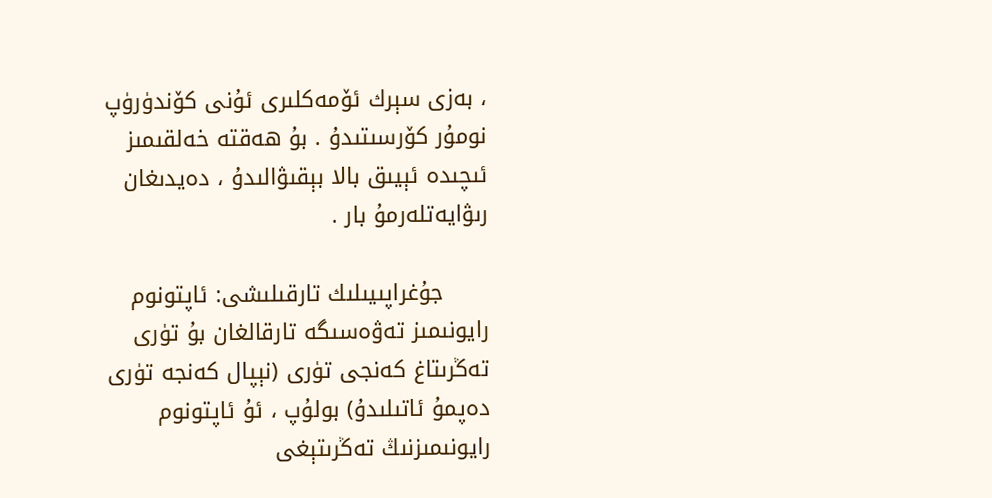، بەزى سېرك ئۆمەكلىرى ئۇنى كۆندۈرۈپ نومۇر كۆرسىتىدۇ . بۇ ھەقتە خەلقىمىز ئىچىدە ئېيىق بالا بېقىۋالىدۇ ، دەيدىغان رىۋايەتلەرمۇ بار .

      جۇغراپىيىلىك تارقىلىشى: ئاپتونوم رايونىمىز تەۋەسىگە تارقالغان بۇ تۈرى تەڭرىتاغ كەنجى تۈرى (نېپال كەنجە تۈرى دەپمۇ ئاتىلىدۇ) بولۇپ ، ئۇ ئاپتونوم رايونىمىزنىڭ تەڭرىتېغى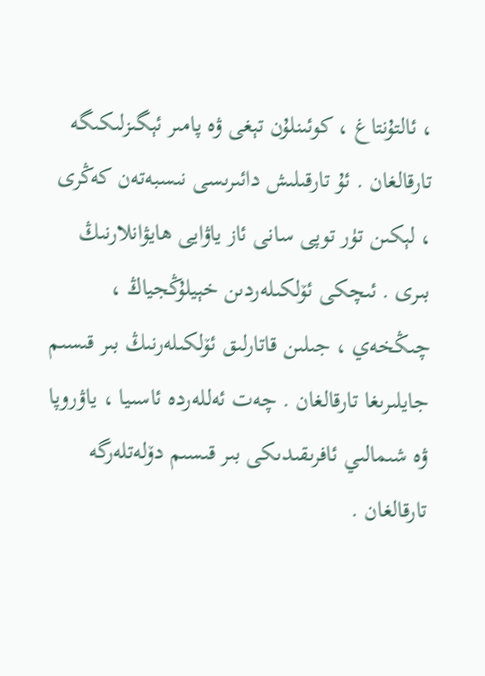، ئالتۇنتاغ ، كوئىنلۇن تېغى ۋە پامىر ئېگىزلىكىگە تارقالغان . ئۇ تارقىلىش دائىرىسى نىسبەتەن كەڭرى ، لېكىن تۈر توپى سانى ئاز ياۋايى ھايۋانلارنىڭ بىرى . ئىچكى ئۆلكىلەردىن خېيلۇڭجياڭ ، چىڭخەي ، جىلىن قاتارلىق ئۆلكىلەرنىڭ بىر قىسىم جايلىرىغا تارقالغان . چەت ئەللەردە ئاسىيا ، ياۋروپا ۋە شىمالىي ئافرىقىدىكى بىر قىسىم دۆلەتلەرگە تارقالغان .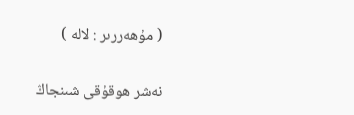( مۇھەررىر : لالە )

نەشر ھوقۇقى شىنجاڭ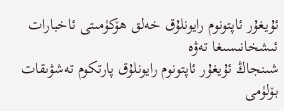ئۇيغۇر ئاپتونوم رايونلۇق خەلق ھۆكۈمىتى ئاخبارات ئىشخانىسىغا تەۋە
شىنجاڭ ئۇيغۇر ئاپتونوم رايونلۇق پارتكوم تەشۋىقات بۆلۈمى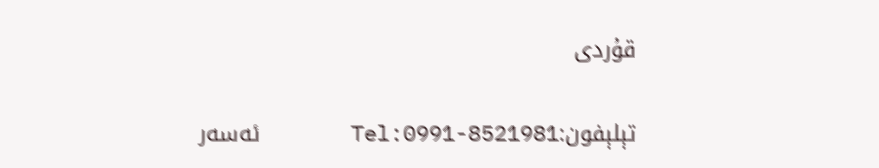قۇردى

تېلېفون:Tel:0991-8521981       ئەسەر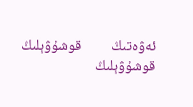ئەۋەتىڭ         قوشۇۋېلىڭ       قوشۇۋېلىڭ